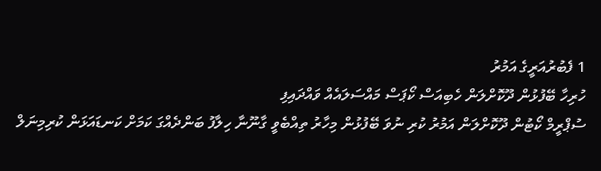1 ފެބުރުއަރީގެ އަމުރު
ހުރިހާ ބޭފުޅުން ދޫކޮށްލަން ހެބިއަސް ކޯޕަސް މައްސަލައެއް ވައްދައިފި
ސުޕްރީމް ކޯޓުން ދޫކޮށްލަން އަމުރު ކުރި ނުވަ ބޭފުޅުން މިހާރު ތިއްބެވީ ގާނޫނާ ހިލާފު ބަންދެއްގަ ކަމަށް ކަނޑައަޅަން ކުރިމިނަލް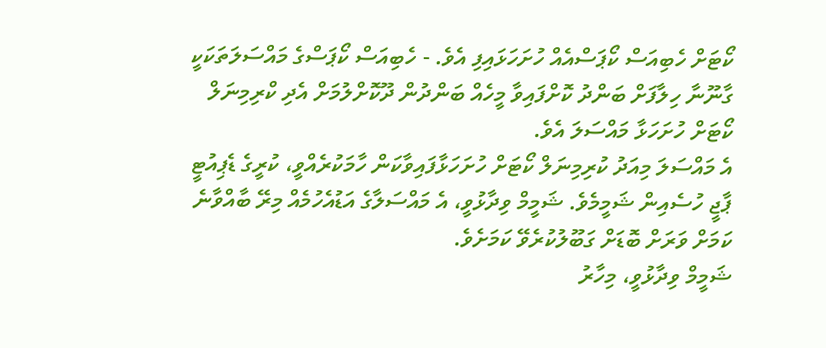ކޯޓަށް ހެބިއަސް ކޯޕަސްއެއް ހުށަހަޅައިފި އެވެ. - ހެބިއަސް ކޯޕަސްގެ މައްސަލަތަކަކީ ގާނޫނާ ހިލާފަށް ބަންދު ކޮށްފައިވާ މީހެއް ބަންދުން ދޫކޮށްލުމަށް އެދި ކްރިމިނަލް ކޯޓަށް ހުށަހަޅާ މައްސަލަ އެވެ.
އެ މައްސަލަ މިއަދު ކުރިމިނަލް ކޯޓަށް ހުށަހަޅާފައިވާކަން ހާމަކުރެއްވީ، ކުރީގެ ޑެޕިއުޓީ ޕާޖީ ހުސެއިން ޝަމީމެވެ. ޝަމީމް ވިދާޅުވީ، އެ މައްސަލާގެ އަޑުއެހުމެއް މިރޭ ބާއްވާނެ ކަމަށް ވަރަށް ބޮޑަށް ގަބޫލުކުރެވޭ ކަމަށެވެ.
ޝަމީމް ވިދާޅުވީ، މިހާރު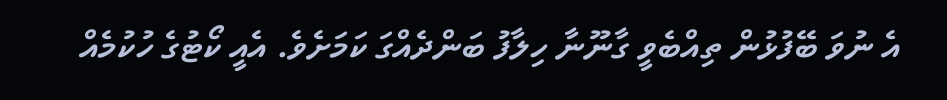އެ ނުވަ ބޭފުޅުން ތިއްބެވީ ގާނޫނާ ހިލާފު ބަންދެއްގަ ކަމަށެވެ. އެއީ ކޯޓުގެ ހުކުމެއް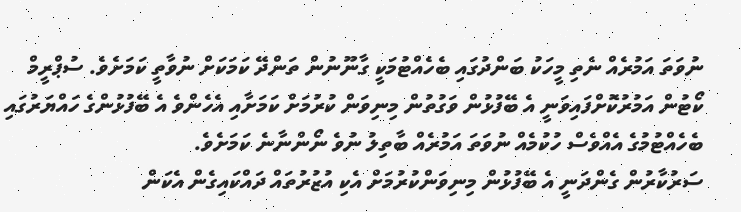ނުވަތަ އަމުރެއް ނެތި މީހަކު ބަންދުގައި ބެހެއްޓުމަކީ ގާނޫނުން ތަންދޭ ކަމަކަށް ނުވާތީ ކަމަށެވެ. ސުޕްރީމް ކޯޓުން އަމުރުކޮށްފައިވަނީ އެ ބޭފުޅުން ވަގުތުން މިނިވަން ކުރުމަށް ކަމަށާއި އެހެންވެ އެ ބޭފުޅުންގެ ހައްޔަރުގައި ބެހެއްޓުމުގެ އެއްވެސް ހުކުމެއް ނުވަތަ އަމުރެއް ބާތިލު ނުވެ ނޯންނާނެ ކަމަށެވެ.
ސަރުކާރުން ގެންދަނީ އެ ބޭފުޅުން މިނިވަންކުރުމަށް އެކި އުޒުރުތައް ދައްކައިގެން އެކަން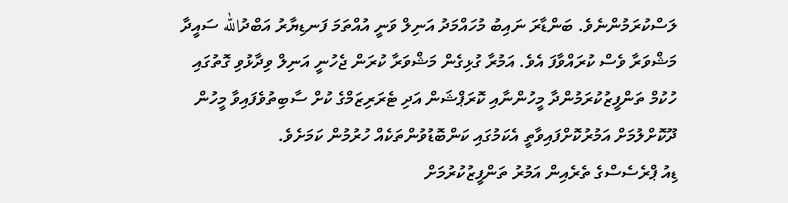ލަސްކުރަމުންނެވެ. ބަންޑާރަ ނައިބު މުހައްމަދު އަނިލް ވަނީ އުއްތަމަ ފަނޑިޔާރު އަބްދުالله ސައީދާ މަޝްވަރާ ވެސް ކުރައްވާފަ އެވެ. އަމުރާ ގުޅިގެން މަޝްވަރާ ކުރަން ޖެހުނީ އަނިލް ވިދާޅުވި ގޮތުގައި ހުކުމް ތަންފީޒުކުރަމުންދާ މީހުންނާއި ކޮރަޕްޝަން އަދި ޓެރަރިޒަމްގެ ކުށް ސާބިތުވެފައިވާ މީހުން ދޫކޮށްލުމަށް އަމުރުކޮށްފައިވާތީ އެކަމުގައި ކަންބޮޑުވުންތަކެއް ހުރުމުން ކަމަށެވެ.
ޑިއު ޕްރެސެސްގެ ތެރެއިން އަމުރު ތަންފީޒުކުރުމަށް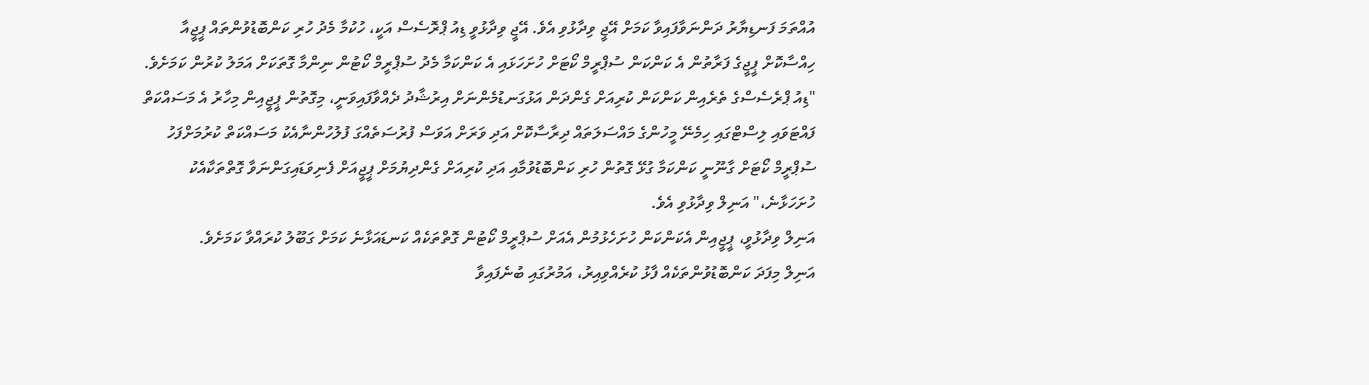އުއްތަމަ ފަނޑިޔާރު ދަންނަވާފައިވާ ކަމަށް އޭޖީ ވިދާޅުވި އެވެ. އޭޖީ ވިދާޅުވީ ޑިއު ޕްރޮސެސް އަކީ، ހުކުމާ މެދު ހުރި ކަންބޮޑުވުންތައް ޕީޖީއާ ހިއްސާކޮށް ޕީޖީގެ ފަރާތުން އެ ކަންކަން ސުޕްރީމް ކޯޓަށް ހުށަހަޅައި އެ ކަންކަމާ މެދު ސުޕްރީމް ކޯޓުން ނިންމާ ގޮތަކަށް އަމަލު ކުރުން ކަމަށެވެ.
"ޑިއު ޕްރެސެސްގެ ތެރެއިން ކަންކަން ކުރިއަށް ގެންދަން އަޅުގަނޑުމެންނަށް އިރުޝާދު ދެއްވާފައިވަނީ، މިގޮތުން ޕީޖީއިން މިހާރު އެ މަސައްކަތް ފައްޓަވައި ލިސްޓްގައި ހިމެނޭ މީހުންގެ މައްސަލަތައް ދިރާސާކޮށް އަދި ވަރަށް އަވަސް ފުރުސަތެއްގަ ފުލުހުންނާއެކު މަސައްކަތް ކުރުމަށްފަހު ސުޕްރީމް ކޯޓަށް ގާނޫނީ ކަންކަމާ ގުޅޭ ގޮތުން ހުރި ކަންބޮޑުވުމާއި އަދި ކުރިއަށް ގެންދިޔުމަށް ޕީޖީއަށް ފެނިވަޑައިގަންނަވާ ގޮތްތަކާއެކު ހުށަހަޅާނެ،" އަނިލް ވިދާޅުވި އެވެ.
އަނިލް ވިދާޅުވީ، ޕީޖީއިން އެކަންކަން ހުށަހެޅުމުން އެއަށް ސުޕްރީމް ކޯޓުން ގޮތްތަކެއް ކަނޑައަޅާނެ ކަމަށް ގަބޫލު ކުރައްވާ ކަމަށެވެ.
އަނިލް މިފަދަ ކަންބޮޑުވުންތަކެއް ފާޅު ކުރެއްވިއިރު، އަމުރުގައި ބުނެފައިވާ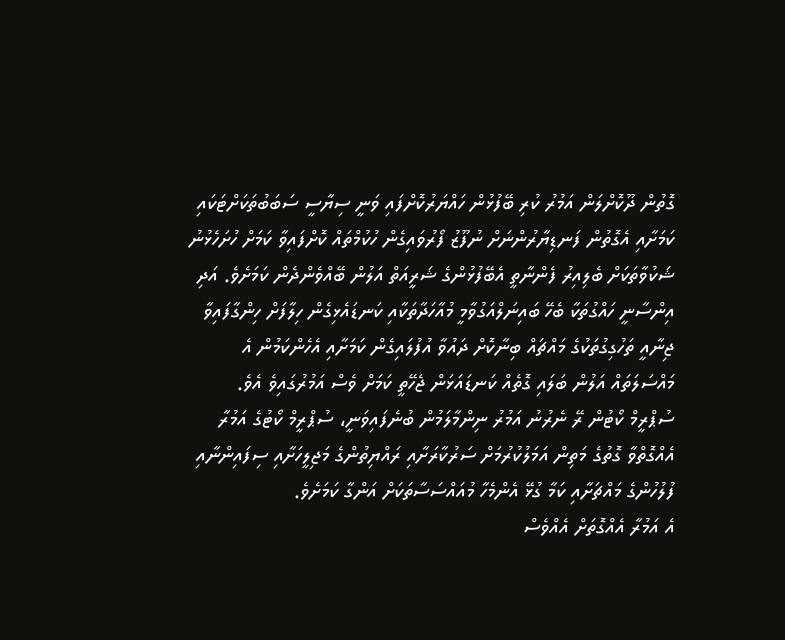ގޮތުން ދޫކޮށްލަން އަމުރު ކުރި ބޭފުޅުން ހައްޔަރުކޮށްފައި ވަނީ ސިޔާސީ ސަބަބުތަކަށްޓަކައި ކަމަށާއި އެގޮތުން ފަނޑިޔާރުންނަށް ނުފޫޒު ފޯރުވައިގެން ހުކުމްތައް ކޮށްފައިވާ ކަމަށް ހުށަހެޅުނު ޝަކުވާތަކަށް ބެލިއިރު ފެންނާތީ އެބޭފުޅުންގެ ޝަރީއަތް އަލުން ބޭއްވެންދެން ކަމަށެވެ. އަދި އިންސާނީ ހައްގުތަކާ ބެހޭ ބައިނަލްއަގުވާމީ މުއާހަދާތަކާއި ކަނޑައެޅިގެން ހިލާފަށް ހިންގާފައިވާ ޖިނާއީ ތަހުގިގުތަކުގެ މައްޗައް ބިނާކޮށް ދައުވާ އުފުލައިގެން ކަމަށާއި އެހެންކަމުން އެ މައްސަލަތައް އަލުން ބަލައި ގޮތެއް ކަނޑައަޅަން ޖެހޭތީ ކަމަށް ވެސް އަމުރުގައިވެ އެވެ.
ސުޕްރީމް ކޯޓުން ރޭ ނެރުނު އަމުރު ނިންމާލަމުން ބުނެފައިވަނީ، ސުޕްރީމް ކޯޓުގެ އަމުރާ އެއްގޮތްވާ ގޮތުގެ މަތިން އަމަލުކުރުމަށް ސަރުކާރަށާއި ރައްޔިތުންގެ މަޖިލީހަށާއި ސިފައިންނާއި ފުލުހުންގެ މައްޗަށާއި ކަމާ ގުޅޭ އެންމެހާ މުއައްސަސާތަކަށް އަންގާ ކަމަށެވެ.
އެ އަމުރާ އެއްގޮތަށް އެއްވެސް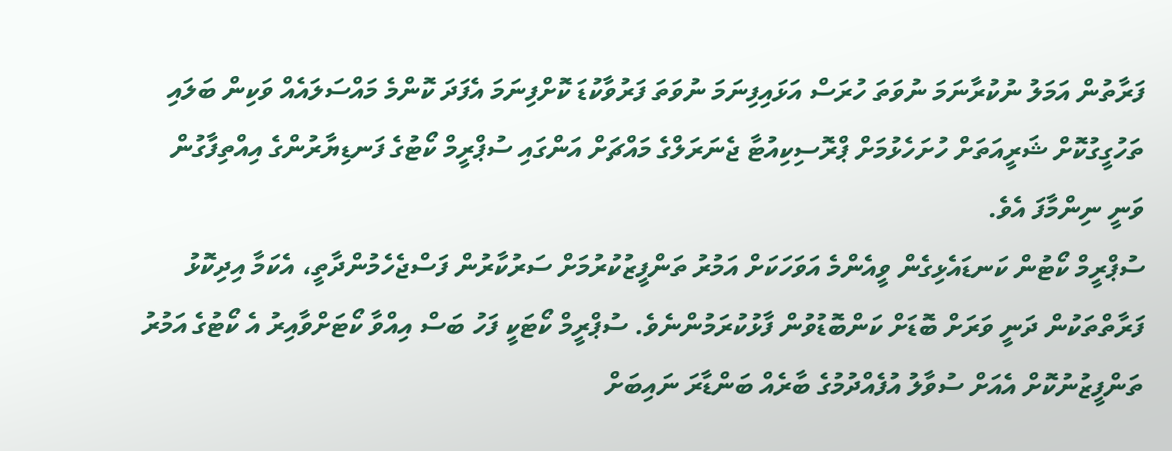ފަރާތުން އަމަލު ނުކުރާނަމަ ނުވަތަ ހުރަސް އަޅައިފިނަމަ ނުވަތަ ފަރުވާކުޑަ ކޮށްފިނަމަ އެފަދަ ކޮންމެ މައްސަލައެއް ވަކިން ބަލައި ތަހުގީގުކޮށް ޝަރީއަތަށް ހުށަހެޅުމަށް ޕްރޮސިކިއުޓާ ޖެނަރަލްގެ މައްޗަށް އަންގައި ސުޕްރީމް ކޯޓުގެ ފަނޑިޔާރުންގެ އިއްތިފާގުން ވަނީ ނިންމާފަ އެވެ.
ސުޕްރީމް ކޯޓުން ކަނޑައެޅިގެން ވީއެންމެ އަވަހަކަށް އަމުރު ތަންފީޒުކުރުމަށް ސަރުކާރުން ފަސްޖެހެމުންދާތީ، އެކަމާ އިދިކޮޅު ފަރާތްތަކުން ދަނީ ވަރަށް ބޮޑަށް ކަންބޮޑުވުން ފާޅުކުރަމުންނެވެ. ސުޕްރީމް ކޯޓަކީ ފަހު ބަސް އިއްވާ ކޯޓަށްވާއިރު އެ ކޯޓުގެ އަމުރު ތަންފީޒުނުކޮށް އެއަށް ސުވާލު އުފެއްދުމުގެ ބާރެއް ބަންޑާރަ ނައިބަށް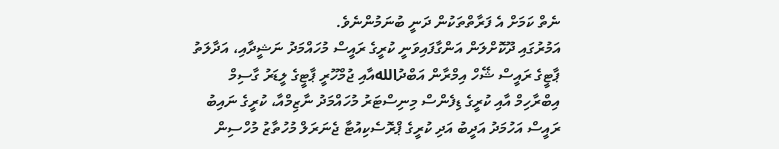ނެތް ކަމަށް އެ ފަރާތްތަކުން ދަނީ ބުނަމުންނެވެ.
އަމުރުގައި ދޫކޮށްލަން އަންގާފައިވަނީ ކުރީގެ ރައީސް މުހައްމަދު ނަޝީދާއި، އަދާލަތު ޕާޓީގެ ރައީސް ޝޭހް އިމްރާން އަބްދުاللهއާއި ޖުމްހޫރީ ޕާޓީގެ ލީޑަރު ގާސިމް އިބްރާހިމް އާއި ކުރީގެ ޑިފެންސް މިނިސްޓަރު މުހައްމަދު ނާޒިމްއާ، ކުރީގެ ނައިބު ރައީސް އަހުމަދު އަދީބު އަދި ކުރީގެ ޕްރޮސެކިއުޓާ ޖެނަރަލް މުހުތާޒު މުހްސިން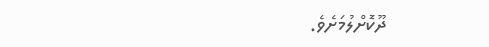ދޫކޮށްލުމަށެވެ.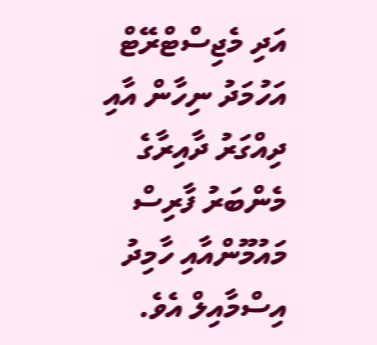އަދި މެޖިސްޓްރޭޓް އަހުމަދު ނިހާން އާއި ދިއްގަރު ދާއިރާގެ މެންބަރު ފާރިސް މައުމޫންއާއި ހާމިދު އިސްމާއިލް އެވެ.